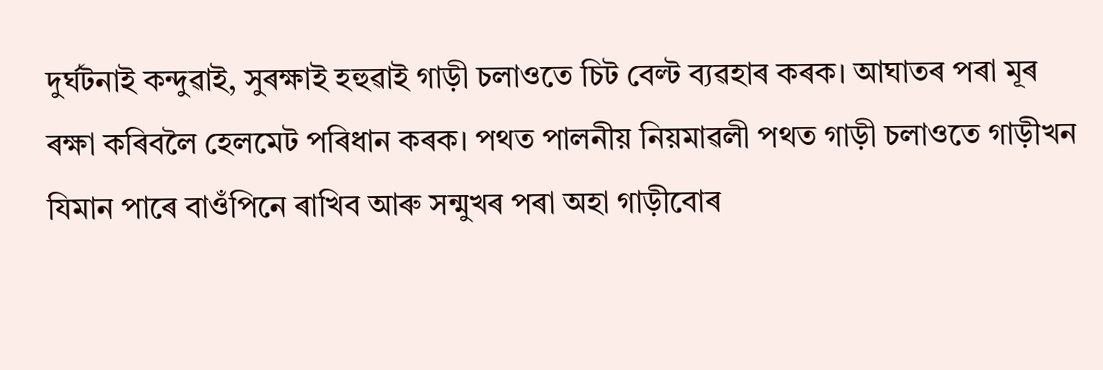দুৰ্ঘটনাই কন্দুৱাই, সুৰক্ষাই হহুৱাই গাড়ী চলাওতে চিট বেল্ট ব্যৱহাৰ কৰক। আঘাতৰ পৰা মূৰ ৰক্ষা কৰিবলৈ হেলমেট পৰিধান কৰক। পথত পালনীয় নিয়মাৱলী পথত গাড়ী চলাওতে গাড়ীখন যিমান পাৰে বাওঁপিনে ৰাখিব আৰু সন্মুখৰ পৰা অহা গাড়ীবোৰ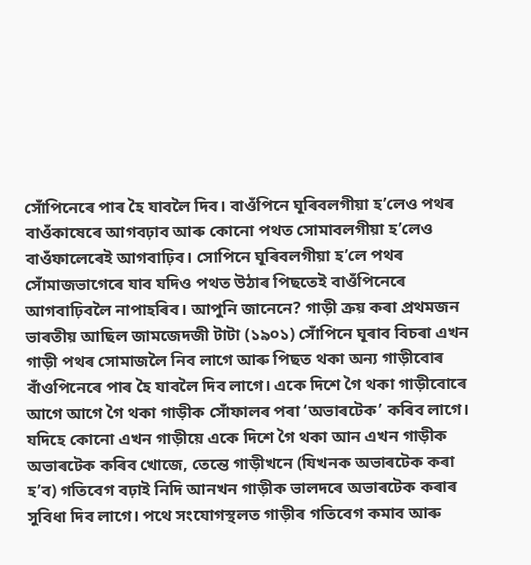সোঁপিনেৰে পাৰ হৈ যাবলৈ দিব। বাওঁপিনে ঘূৰিবলগীয়া হ’লেও পথৰ বাওঁকাষেৰে আগবঢ়াব আৰু কোনো পথত সোমাবলগীয়া হ’লেও বাওঁফালেৰেই আগবাঢ়িব। সোপিনে ঘূৰিবলগীয়া হ’লে পথৰ সোঁমাজভাগেৰে যাব যদিও পথত উঠাৰ পিছতেই বাওঁপিনেৰে আগবাঢ়িবলৈ নাপাহৰিব। আপুনি জানেনে? গাড়ী ক্ৰয় কৰা প্ৰথমজন ভাৰতীয় আছিল জামজেদজী টাটা (১৯০১) সোঁপিনে ঘূৰাব বিচৰা এখন গাড়ী পথৰ সোমাজলৈ নিব লাগে আৰু পিছত থকা অন্য গাড়ীবোৰ বাঁওপিনেৰে পাৰ হৈ যাবলৈ দিব লাগে। একে দিশে গৈ থকা গাড়ীবোৰে আগে আগে গৈ থকা গাড়ীক সোঁফালৰ পৰা ‘অভাৰটেক’ কৰিব লাগে। যদিহে কোনো এখন গাড়ীয়ে একে দিশে গৈ থকা আন এখন গাড়ীক অভাৰটেক কৰিব খোজে, তেন্তে গাড়ীখনে (যিখনক অভাৰটেক কৰা হ’ব) গতিবেগ বঢ়াই নিদি আনখন গাড়ীক ভালদৰে অভাৰটেক কৰাৰ সুবিধা দিব লাগে। পথে সংযোগস্থলত গাড়ীৰ গতিবেগ কমাব আৰু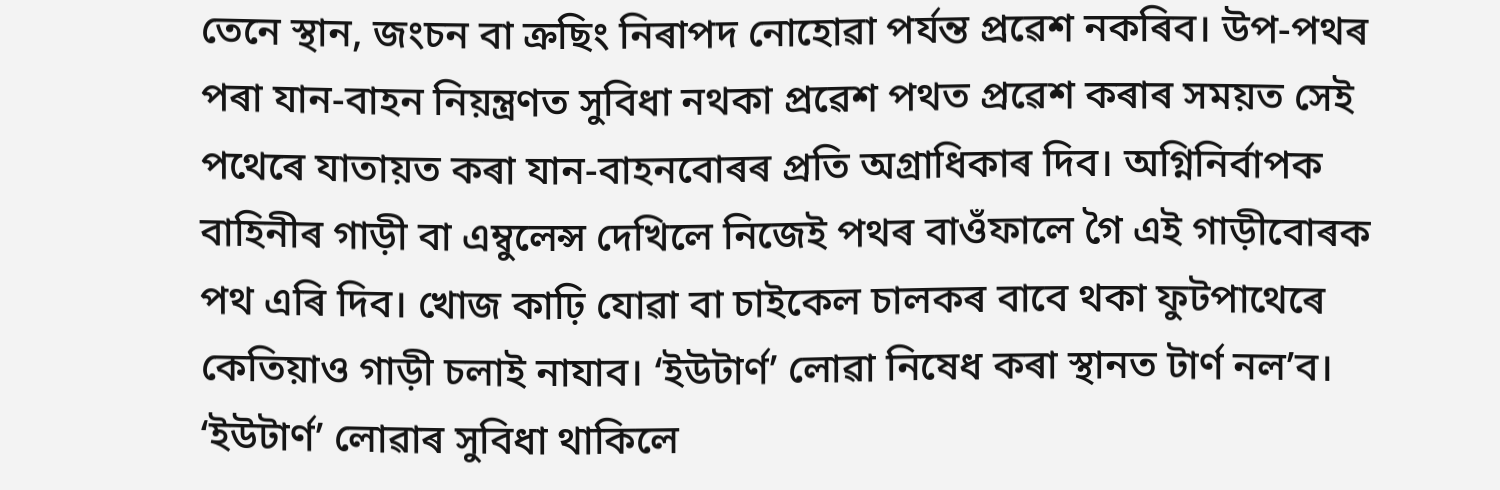তেনে স্থান, জংচন বা ক্ৰছিং নিৰাপদ নোহোৱা পৰ্যন্ত প্ৰৱেশ নকৰিব। উপ-পথৰ পৰা যান-বাহন নিয়ন্ত্ৰণত সুবিধা নথকা প্ৰৱেশ পথত প্ৰৱেশ কৰাৰ সময়ত সেই পথেৰে যাতায়ত কৰা যান-বাহনবোৰৰ প্ৰতি অগ্ৰাধিকাৰ দিব। অগ্নিনিৰ্বাপক বাহিনীৰ গাড়ী বা এম্বুলেন্স দেখিলে নিজেই পথৰ বাওঁফালে গৈ এই গাড়ীবোৰক পথ এৰি দিব। খোজ কাঢ়ি যোৱা বা চাইকেল চালকৰ বাবে থকা ফুটপাথেৰে কেতিয়াও গাড়ী চলাই নাযাব। ‘ইউটাৰ্ণ’ লোৱা নিষেধ কৰা স্থানত টাৰ্ণ নল’ব। ‘ইউটাৰ্ণ’ লোৱাৰ সুবিধা থাকিলে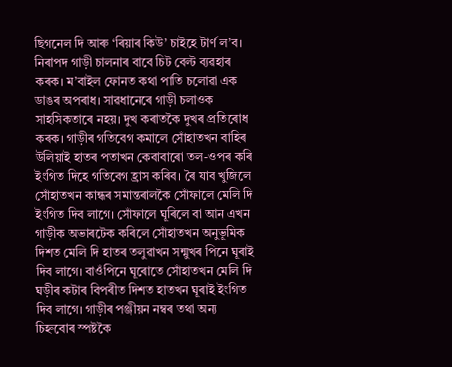ছিগনেল দি আৰু ‘ৰিয়াৰ কিউ’ চাইহে টাৰ্ণ ল’ব। নিৰাপদ গাড়ী চালনাৰ বাবে চিট বেল্ট ব্যৱহাৰ কৰক। ম’বাইল ফোনত কথা পাতি চলোৱা এক ডাঙৰ অপৰাধ। সাৱধানেৰে গাড়ী চলাওক সাহসিকতাৰে নহয়। দুখ কৰাতকৈ দুখৰ প্ৰতিৰোধ কৰক। গাড়ীৰ গতিবেগ কমালে সোঁহাতখন বাহিৰ উলিয়াই হাতৰ পতাখন কেবাবাৰো তল-ওপৰ কৰি ইংগিত দিহে গতিবেগ হ্ৰাস কৰিব। ৰৈ যাব খুজিলে সোঁহাতখন কান্ধৰ সমান্তৰালকৈ সোঁফালে মেলি দি ইংগিত দিব লাগে। সোঁফালে ঘূৰিলে বা আন এখন গাড়ীক অভাৰটেক কৰিলে সোঁহাতখন অনুভূমিক দিশত মেলি দি হাতৰ তলুৱাখন সন্মুখৰ পিনে ঘূৰাই দিব লাগে। বাওঁপিনে ঘূৰোতে সোঁহাতখন মেলি দি ঘড়ীৰ কটাৰ বিপৰীত দিশত হাতখন ঘূৰাই ইংগিত দিব লাগে। গাড়ীৰ পঞ্জীয়ন নম্বৰ তথা অন্য চিহ্নবোৰ স্পষ্টকৈ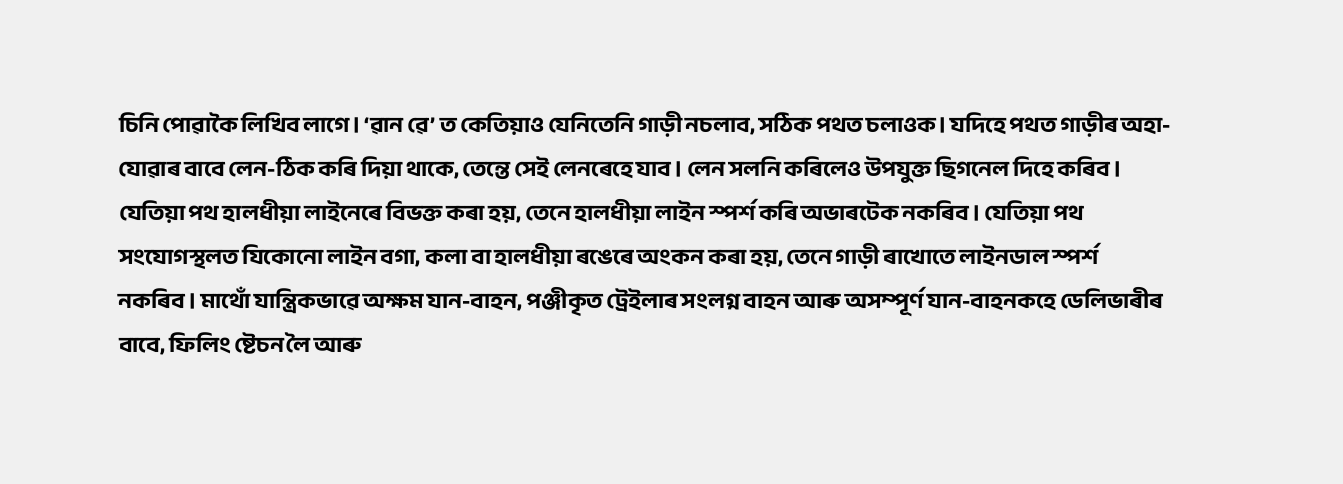চিনি পোৱাকৈ লিখিব লাগে। ‘ৱান ৱে’ ত কেতিয়াও যেনিতেনি গাড়ী নচলাব, সঠিক পথত চলাওক। যদিহে পথত গাড়ীৰ অহা-যোৱাৰ বাবে লেন-ঠিক কৰি দিয়া থাকে, তেন্তে সেই লেনৰেহে যাব। লেন সলনি কৰিলেও উপযুক্ত ছিগনেল দিহে কৰিব। যেতিয়া পথ হালধীয়া লাইনেৰে বিভক্ত কৰা হয়, তেনে হালধীয়া লাইন স্পৰ্শ কৰি অভাৰটেক নকৰিব। যেতিয়া পথ সংযোগস্থলত যিকোনো লাইন বগা, কলা বা হালধীয়া ৰঙেৰে অংকন কৰা হয়, তেনে গাড়ী ৰাখোতে লাইনডাল স্পৰ্শ নকৰিব। মাথোঁ যান্ত্ৰিকভাৱে অক্ষম যান-বাহন, পঞ্জীকৃত ট্ৰেইলাৰ সংলগ্ন বাহন আৰু অসম্পূৰ্ণ যান-বাহনকহে ডেলিভাৰীৰ বাবে, ফিলিং ষ্টেচন লৈ আৰু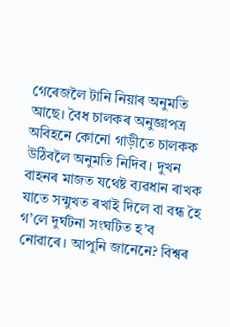গেৰেজলৈ টানি নিয়াৰ অনুমতি আছে। বৈধ চালকৰ অনুজ্ঞাপত্ৰ অবিহনে কোনো গাড়ীতে চালকক উঠিবলৈ অনুমতি নিদিব। দুখন বাহনৰ মাজত যথেষ্ট ব্যৱধান ৰাখক যাতে সন্মুখত ৰখাই দিলে বা বন্ধ হৈ গ’লে দুৰ্ঘটনা সংঘটিত হ’ব নোৱাৰে। আপুনি জানেনে? বিশ্বৰ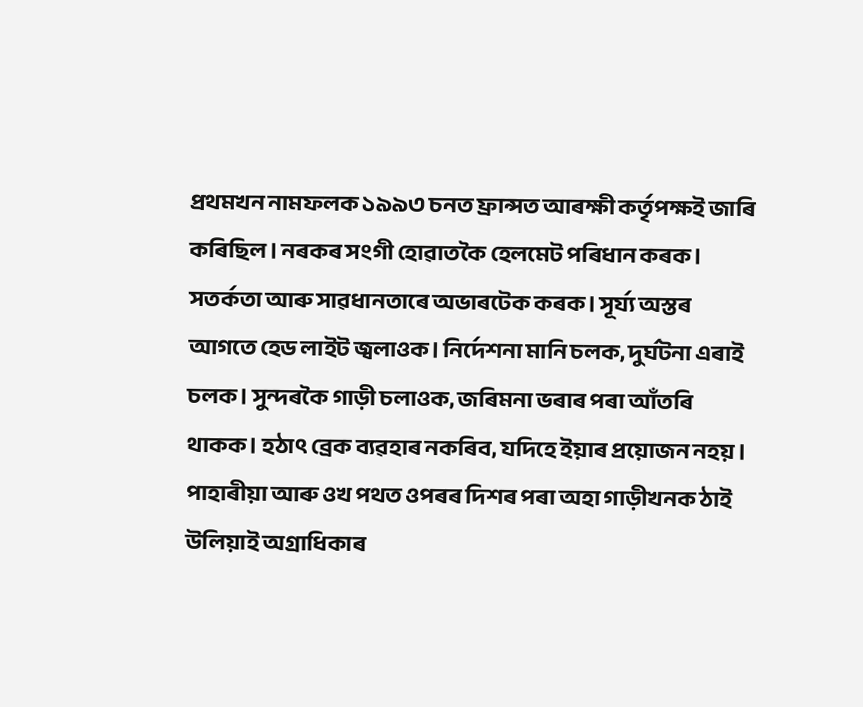প্ৰথমখন নামফলক ১৯৯৩ চনত ফ্ৰান্সত আৰক্ষী কৰ্তৃপক্ষই জাৰি কৰিছিল। নৰকৰ সংগী হোৱাতকৈ হেলমেট পৰিধান কৰক। সতৰ্কতা আৰু সাৱধানতাৰে অভাৰটেক কৰক। সূৰ্য্য অস্তৰ আগতে হেড লাইট জ্বলাওক। নিৰ্দেশনা মানি চলক, দুৰ্ঘটনা এৰাই চলক। সুন্দৰকৈ গাড়ী চলাওক, জৰিমনা ভৰাৰ পৰা আঁতৰি থাকক। হঠাৎ ব্ৰেক ব্যৱহাৰ নকৰিব, যদিহে ইয়াৰ প্ৰয়োজন নহয়। পাহাৰীয়া আৰু ওখ পথত ওপৰৰ দিশৰ পৰা অহা গাড়ীখনক ঠাই উলিয়াই অগ্ৰাধিকাৰ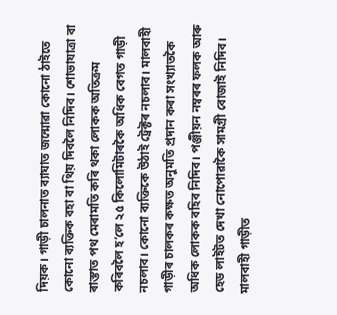দিয়ক। গাড়ী চালনাত ব্যাঘাত জন্মোৱা কোনো ঠাইতে কোনো ব্যক্তিক বহা বা থিয় দিবলৈ নিদিব। শোভাযাত্ৰা বা ৰাস্তাত পথ মেৰামতি কৰি থকা লোকক অতিক্ৰম কৰিবলৈ হ’লে ২৫ কিলোমিটাৰকৈ অধিক বেগত গাড়ী নচলাব। কোনো ব্যক্তিকে উঠাই ট্ৰেক্টৰ নচলাব। মালবাহী গাড়ীৰ চালকৰ কক্ষত অনুমতি প্ৰদান কৰা সংখ্যাতকৈ অধিক লোকক বহিব নিদিব। পঞ্জীয়ন নম্বৰৰ ফলক আৰু হেড লাইটত দেখা নোপোৱাকৈ সামগ্ৰী বোজাই নিদিব। মালবাহী গাড়ীত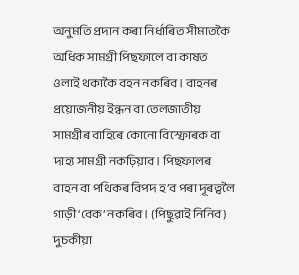অনুমতি প্ৰদান কৰা নিৰ্ধাৰিত সীমাতকৈ অধিক সামগ্ৰী পিছফালে বা কাষত ওলাই থকাকৈ বহন নকৰিব। বাহনৰ প্ৰয়োজনীয় ইন্ধন বা তেলজাতীয় সামগ্ৰীৰ বাহিৰে কোনো বিস্ফোৰক বা দাহ্য সামগ্ৰী নকঢ়িয়াব। পিছফালৰ বাহন বা পথিকৰ বিপদ হ’ব পৰা দূৰত্বলৈ গাড়ী ‘বেক’ নকৰিব। (পিছুৱাই নিনিব) দুচকীয়া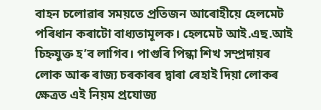বাহন চলোৱাৰ সময়তে প্ৰতিজন আৰোহীয়ে হেলমেট পৰিধান কৰাটো বাধ্যতামূলক। হেলমেট আই.এছ.আই চিহ্নযুক্ত হ’ব লাগিব। পাগুৰি পিন্ধা শিখ সম্প্ৰদায়ৰ লোক আৰু ৰাজ্য চৰকাৰৰ দ্বাৰা ৰেহাই দিয়া লোকৰ ক্ষেত্ৰত এই নিয়ম প্ৰযোজ্য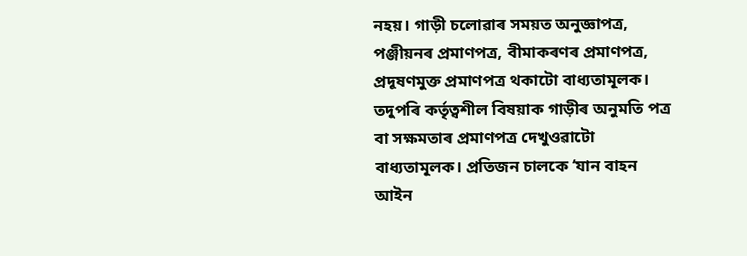নহয়। গাড়ী চলোৱাৰ সময়ত অনুজ্ঞাপত্ৰ, পঞ্জীয়নৰ প্ৰমাণপত্ৰ, বীমাকৰণৰ প্ৰমাণপত্ৰ, প্ৰদূষণমুক্ত প্ৰমাণপত্ৰ থকাটো বাধ্যতামূলক। তদুপৰি কৰ্তৃত্বশীল বিষয়াক গাড়ীৰ অনুমতি পত্ৰ বা সক্ষমতাৰ প্ৰমাণপত্ৰ দেখুওৱাটো বাধ্যতামূলক। প্ৰতিজন চালকে ‘যান বাহন আইন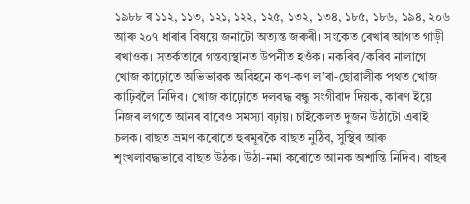১৯৮৮ ৰ ১১২, ১১৩, ১২১, ১২২, ১২৫, ১৩২, ১৩৪, ১৮৫, ১৮৬, ১৯৪, ২০৬ আৰু ২০৭ ধাৰাৰ বিষয়ে জনাটো অত্যন্ত জৰুৰী। সংকেত ৰেখাৰ আগত গাড়ী ৰখাওক। সতৰ্কতাৰে গন্তব্যস্থানত উপনীত হওঁক। নকৰিব/কৰিব নালাগে খোজ কাঢ়োতে অভিভাৱক অবিহনে কণ-কণ ল’ৰা-ছোৱালীক পথত খোজ কাঢ়িবলৈ নিদিব। খোজ কাঢ়োতে দলবদ্ধ বন্ধু সংগীবাদ দিয়ক, কাৰণ ইয়ে নিজৰ লগতে আনৰ বাবেও সমস্যা বঢ়ায়। চাইকেলত দুজন উঠাটো এৰাই চলক। বাছত ভ্ৰমণ কৰোতে হুৰমূৰকৈ বাছত নুঠিব, সুস্থিৰ আৰু শৃংখলাবদ্ধভাৱে বাছত উঠক। উঠা-নমা কৰোতে আনক অশান্তি নিদিব। বাছৰ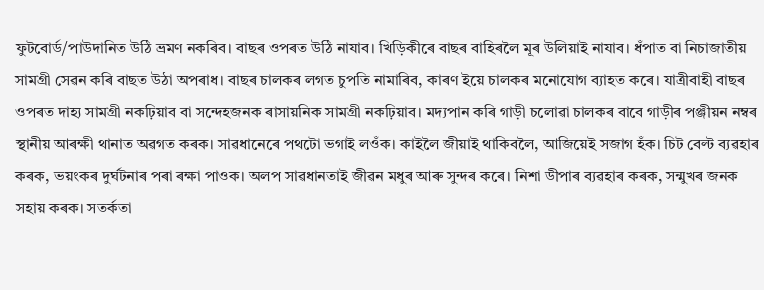ফুটবোৰ্ড/পাউদানিত উঠি ভ্ৰমণ নকৰিব। বাছৰ ওপৰত উঠি নাযাব। খিড়িকীৰে বাছৰ বাহিৰলৈ মূৰ উলিয়াই নাযাব। ধঁপাত বা নিচাজাতীয় সামগ্ৰী সেৱন কৰি বাছত উঠা অপৰাধ। বাছৰ চালকৰ লগত চুপতি নামাৰিব, কাৰণ ইয়ে চালকৰ মনোযোগ ব্যাহত কৰে। যাত্ৰীবাহী বাছৰ ওপৰত দাহ্য সামগ্ৰী নকঢ়িয়াব বা সন্দেহজনক ৰাসায়নিক সামগ্ৰী নকঢ়িয়াব। মদ্যপান কৰি গাড়ী চলোৱা চালকৰ বাবে গাড়ীৰ পঞ্জীয়ন নম্বৰ স্থানীয় আৰক্ষী থানাত অৱগত কৰক। সাৱধানেৰে পথটো ভগাই লওঁক। কাইলৈ জীয়াই থাকিবলৈ, আজিয়েই সজাগ হঁক। চিট বেল্ট ব্যৱহাৰ কৰক, ভয়ংকৰ দুৰ্ঘটনাৰ পৰা ৰক্ষা পাওক। অলপ সাৱধানতাই জীৱন মধুৰ আৰু সুন্দৰ কৰে। নিশা ডীপাৰ ব্যৱহাৰ কৰক, সন্মুখৰ জনক সহায় কৰক। সতৰ্কতা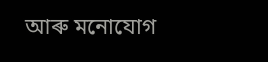আৰু মনোযোগ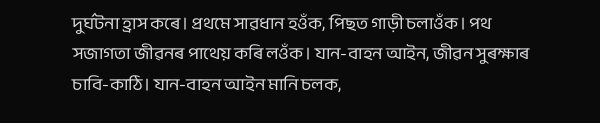দুৰ্ঘটনা হ্ৰাস কৰে। প্ৰথমে সাৱধান হওঁক, পিছত গাড়ী চলাওঁক। পথ সজাগতা জীৱনৰ পাথেয় কৰি লওঁক। যান-বাহন আইন, জীৱন সুৰক্ষাৰ চাবি-কাঠি। যান-বাহন আইন মানি চলক,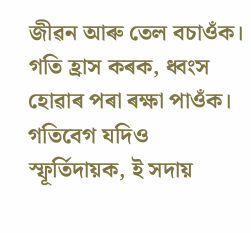জীৱন আৰু তেল বচাওঁক। গতি হ্ৰাস কৰক, ধ্বংস হোৱাৰ পৰা ৰক্ষা পাওঁক। গতিবেগ যদিও স্ফূৰ্তিদায়ক, ই সদায়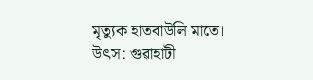মৃত্যুক হাতবাউলি মাতে। উৎস: গুৱাহাটী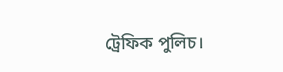ট্ৰেফিক পুলিচ।